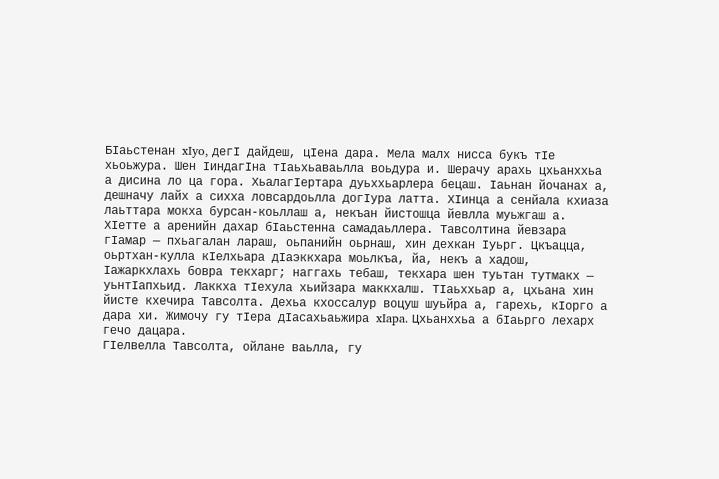БIаьстенан xIyo, дегI дайдеш, цIена дара. Мела малх нисса букъ тIе хьоьжура. Шен IиндагIна тIаьхьаваьлла воьдура и. Шерачу арахь цхьанххьа а дисина ло ца гора. ХьалагIертара дуьххьарлера бецаш. Iаьнан йочанах а, дешначу лайх а сихха ловсардоьлла догIура латта. ХIинца а сенйала кхиаза лаьттара мокха бурсан-коьллаш а, некъан йистошца йевлла муьжгаш а. ХIетте а аренийн дахар бIаьстенна самадаьллера. Тавсолтина йевзара гIамар — пхьагалан лараш, оьпанийн оьрнаш, хин дехкан Iуьрг. Цкъацца, оьртхан-кулла кIелхьара дIаэккхара моьлкъа, йа, некъ а хадош, Iажаркхлахь бовра текхарг; наггахь тебаш, текхара шен туьтан тутмакх — уьнтIапхьид. Лаккха тIехула хьийзара маккхалш. ТIаьххьар а, цхьана хин йисте кхечира Тавсолта. Дехьа кхоссалур воцуш шуьйра а, гарехь, кIорго а дара хи. Жимочу гу тIера дIасахьаьжира xIapa. Цхьанххьа а бIаьрго лехарх гечо дацара.
ГIелвелла Тавсолта, ойлане ваьлла, гу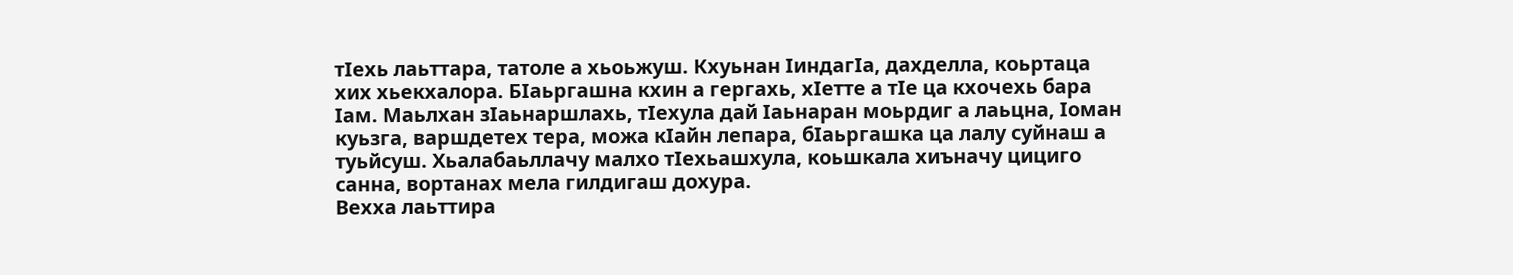тIехь лаьттара, татоле а хьоьжуш. Кхуьнан IиндагIа, дахделла, коьртаца хих хьекхалора. БIаьргашна кхин а гергахь, хIетте а тIе ца кхочехь бара Iам. Маьлхан зIаьнаршлахь, тIехула дай Iаьнаран моьрдиг а лаьцна, Iоман куьзга, варшдетех тера, можа кIайн лепара, бIаьргашка ца лалу суйнаш а туьйсуш. Хьалабаьллачу малхо тIехьашхула, коьшкала хиъначу цициго санна, вортанах мела гилдигаш дохура.
Вехха лаьттира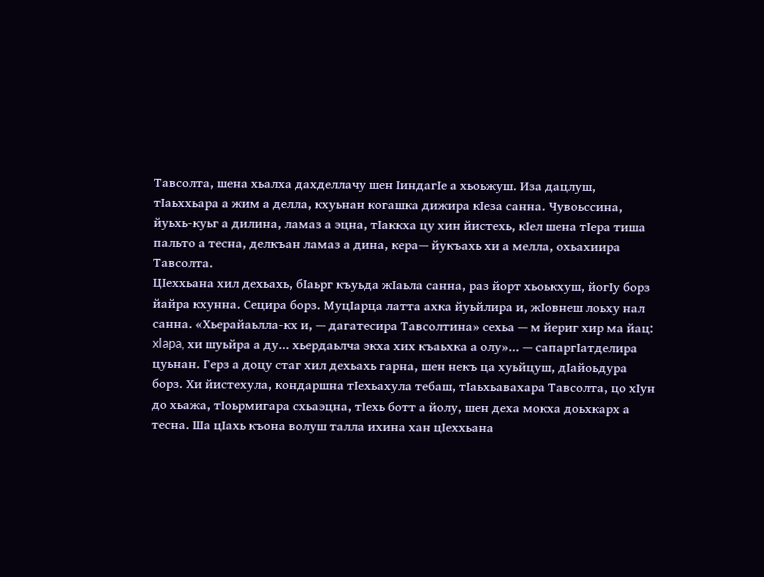Тавсолта, шена хьалха дахделлачу шен IиндагIе а хьоьжуш. Иза дацлуш, тIаьххьара а жим а делла, кхуьнан когашка дижира кIеза санна. Чувоьссина, йуьхь-куьг а дилина, ламаз а эцна, тIаккха цу хин йистехь, кIел шена тIера тиша пальто а тесна, делкъан ламаз а дина, кера— йукъахь хи а мелла, охьахиира Тавсолта.
ЦIеххьана хил дехьахь, бIаьрг къуьда жIаьла санна, раз йорт хьоькхуш, йoгIy борз йайра кхунна. Сецира борз. МуцIарца латта ахка йуьйлира и, жIовнеш лоьху нал санна. «Хьерайаьлла-кх и, — дагатесира Тавсолтина» сехьа — м йериг хир ма йац: xIapa, хи шуьйра а ду… хьердаьлча экха хих къаьхка а олу»… — сапаргIатделира цуьнан. Герз а доцу стаг хил дехьахь гарна, шен некъ ца хуьйцуш, дIайоьдура борз. Хи йистехула, кондаршна тIехьахула тебаш, тIаьхьавахара Тавсолта, цо хIун до хьажа, тIоьрмигара схьаэцна, тIехь ботт а йолу, шен деха мокха доьхкарх а тесна. Ша цIахь къона волуш талла ихина хан цIеххьана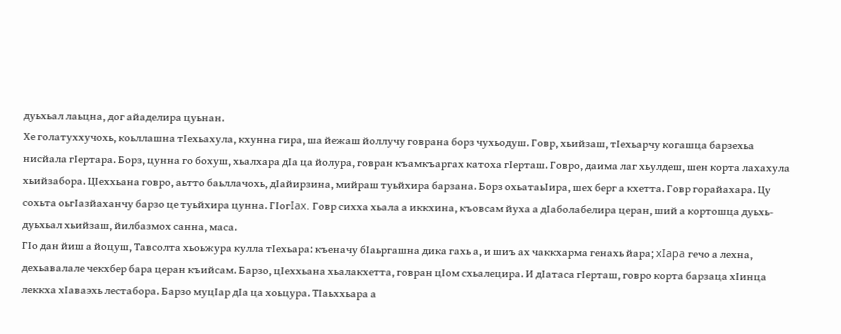дуьхьал лаьцна, дог айаделира цуьнан.
Хе голатуххучохь, коьллашна тIехьахула, кхунна гира, ша йежаш йоллучу говрана борз чухьодуш. Говр, хьийзаш, тIехьарчу когашца барзехьа нисйала гIертара. Борз, цунна го бохуш, хьалхара дIа ца йолура, говран къамкъаргах катоха гIерташ. Говро, даима лаг хьулдеш, шен корта лахахула хьийзабора. ЦIеххьана говро, аьтто баьллачохь, дIайирзина, мийраш туьйхира барзана. Борз охьатаьIира, шех берг а кхетта. Говр горайахара. Цу сохьта оьгIазйаханчу барзо це туьйхира цунна. ГIoгIax. Говр сихха хьала а иккхина, къовсам йуха а дIаболабелира церан, ший а кортошца дуьхь-дуьхьал хьийзаш, йилбазмох санна, маса.
ГIо дан йиш а йоцуш, Тавсолта хьоьжура кулла тIехьара: къеначу бIаьргашна дика гахь а, и шиъ ах чаккхарма генахь йара; xIapa гечо а лехна, дехьавалале чекхбер бара церан къийсам. Барзо, цIеххьана хьалакхетта, говран цIом схьалецира. И дIатаса гIерташ, говро корта барзаца хIинца леккха хIаваэхь лестабора. Барзо муцIар дIа ца хоьцура. ТIаьххьара а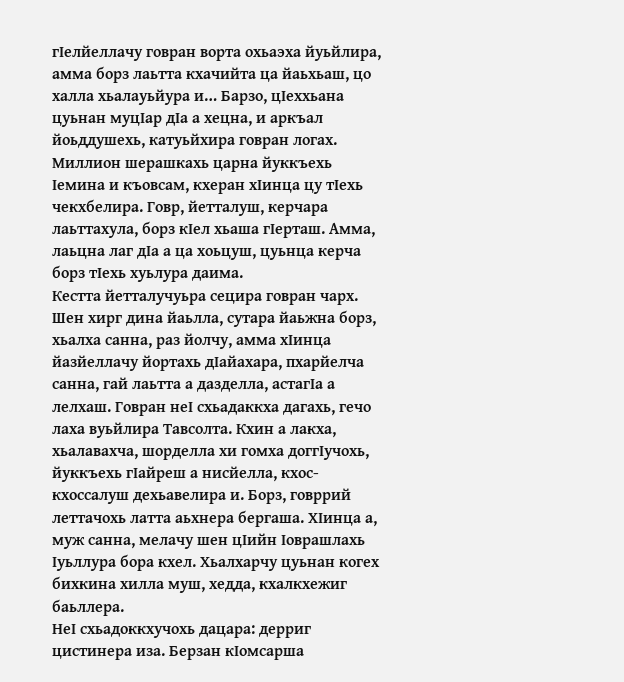гIелйеллачу говран ворта охьаэха йуьйлира, амма борз лаьтта кхачийта ца йаьхьаш, цо халла хьалауьйура и… Барзо, цIеххьана цуьнан муцIар дIа а хецна, и аркъал йоьддушехь, катуьйхира говран логах. Миллион шерашкахь царна йуккъехь Iемина и къовсам, кхеран хIинца цу тIехь чекхбелира. Говр, йетталуш, керчара лаьттахула, борз кIел хьаша гIерташ. Амма, лаьцна лаг дIа а ца хоьцуш, цуьнца керча борз тIехь хуьлура даима.
Кестта йетталучуьра сецира говран чарх. Шен хирг дина йаьлла, сутара йаьжна борз, хьалха санна, раз йолчу, амма хIинца йазйеллачу йортахь дIайахара, пхарйелча санна, гай лаьтта а дазделла, астагIа а лелхаш. Говран неI схьадаккха дагахь, гечо лаха вуьйлира Тавсолта. Кхин а лакха, хьалавахча, шорделла хи гомха доггIучохь, йуккъехь гIайреш а нисйелла, кхос-кхоссалуш дехьавелира и. Борз, говррий леттачохь латта аьхнера бергаша. ХIинца а, муж санна, мелачу шен цIийн Iоврашлахь Iуьллура бора кхел. Хьалхарчу цуьнан когех бихкина хилла муш, хедда, кхалкхежиг баьллера.
НеI схьадоккхучохь дацара: дерриг цистинера иза. Берзан кIомсарша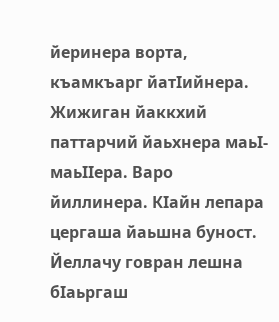йеринера ворта, къамкъарг йатIийнера. Жижиган йаккхий паттарчий йаьхнера маьI-маьIIера. Варо йиллинера. КIайн лепара цергаша йаьшна буност. Йеллачу говран лешна бIаьргаш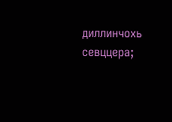диллинчохь севццера;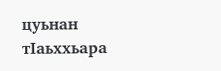цуьнан тIаьххьара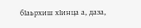бIаьрхиш хIинца а, даза,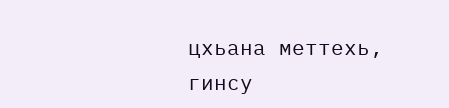цхьана меттехь, гинсу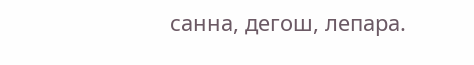санна, дегош, лепара.